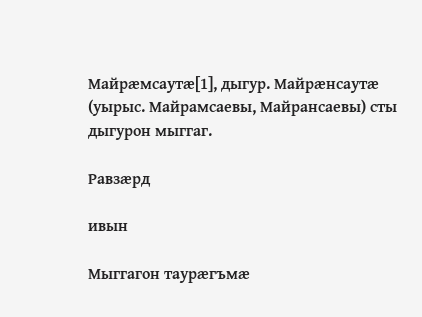Майрæмсаутæ[1], дыгур. Майрæнсаутæ (уырыс. Майрамсаевы, Майрансаевы) сты дыгурон мыггаг.

Равзæрд

ивын

Мыггагон таурæгъмæ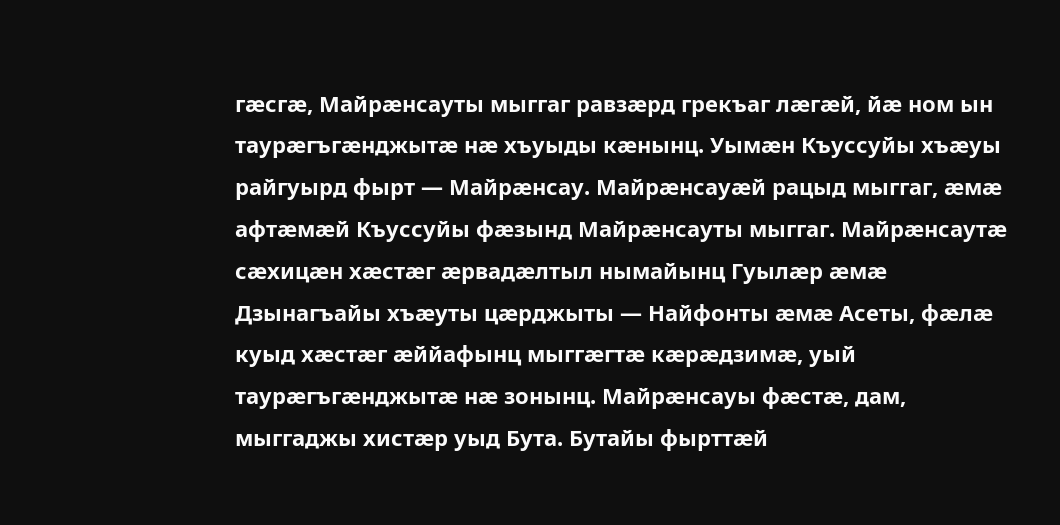гæсгæ, Майрæнсауты мыггаг равзæрд грекъаг лæгæй, йæ ном ын таурæгъгæнджытæ нæ хъуыды кæнынц. Уымæн Къуссуйы хъæуы райгуырд фырт — Майрæнсау. Майрæнсауæй рацыд мыггаг, æмæ афтæмæй Къуссуйы фæзынд Майрæнсауты мыггаг. Майрæнсаутæ сæхицæн хæстæг æрвадæлтыл нымайынц Гуылæр æмæ Дзынагъайы хъæуты цæрджыты — Найфонты æмæ Асеты, фæлæ куыд хæстæг æййафынц мыггæгтæ кæрæдзимæ, уый таурæгъгæнджытæ нæ зонынц. Майрæнсауы фæстæ, дам, мыггаджы хистæр уыд Бута. Бутайы фырттæй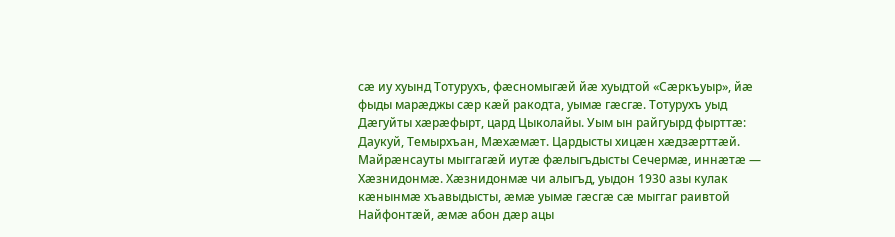сæ иу хуынд Тотурухъ, фæсномыгæй йæ хуыдтой «Сæркъуыр», йæ фыды марæджы сæр кæй ракодта, уымæ гæсгæ. Тотурухъ уыд Дæгуйты хæрæфырт, цард Цыколайы. Уым ын райгуырд фырттæ: Даукуй, Темырхъан, Мæхæмæт. Цардысты хицæн хæдзæрттæй. Майрæнсауты мыггагæй иутæ фæлыгъдысты Сечермæ, иннæтæ — Хæзнидонмæ. Хæзнидонмæ чи алыгъд, уыдон 1930 азы кулак кæнынмæ хъавыдысты, æмæ уымæ гæсгæ сæ мыггаг раивтой Найфонтæй, æмæ абон дæр ацы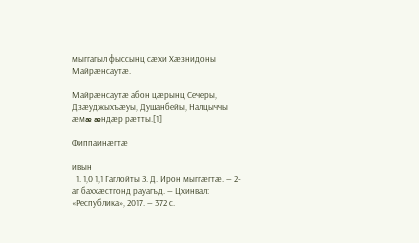мыггагыл фыссынц сæхи Хæзнидоны Майрæнсаутæ.

Майрæнсаутæ абон цæрынц Сечеры, Дзæуджыхъæуы, Душанбейы, Налцыччы æмæ æндæр рæтты.[1]

Фиппаинæгтæ

ивын
  1. 1,0 1,1 Гаглойты З. Д. Ирон мыггæгтæ. — 2-аг баххæстгонд рауагъд. — Цхинвал: «Республика», 2017. — 372 с.